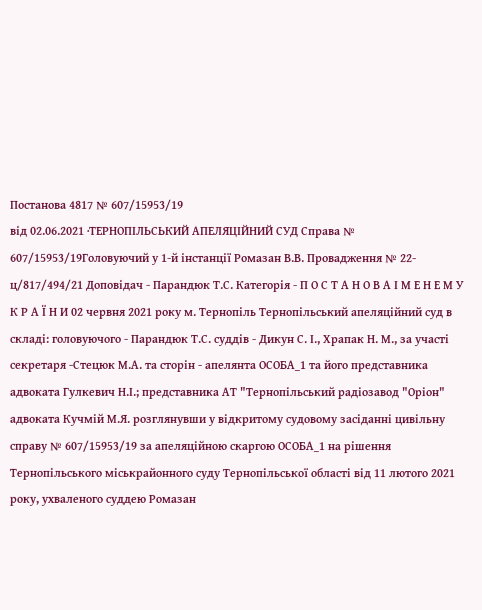Постанова 4817 № 607/15953/19
від 02.06.2021 ·ТЕРНОПІЛЬСЬКИЙ АПЕЛЯЦІЙНИЙ СУД Справа № 607/15953/19Головуючий у 1-й інстанції Ромазан В.В. Провадження № 22-ц/817/494/21 Доповідач - Парандюк Т.С. Категорія - П О С Т А Н О В А І М Е Н Е М У К Р А Ї Н И 02 червня 2021 року м. Тернопіль Тернопільський апеляційний суд в складі: головуючого - Парандюк Т.С. суддів - Дикун С. І., Храпак Н. М., за участі секретаря -Стецюк М.А. та сторін - апелянта ОСОБА_1 та його представника адвоката Гулкевич Н.І.; представника АТ "Тернопільський радіозавод "Оріон" адвоката Кучмій М.Я. розглянувши у відкритому судовому засіданні цивільну справу № 607/15953/19 за апеляційною скаргою ОСОБА_1 на рішення Тернопільського міськрайонного суду Тернопільської області від 11 лютого 2021 року, ухваленого суддею Ромазан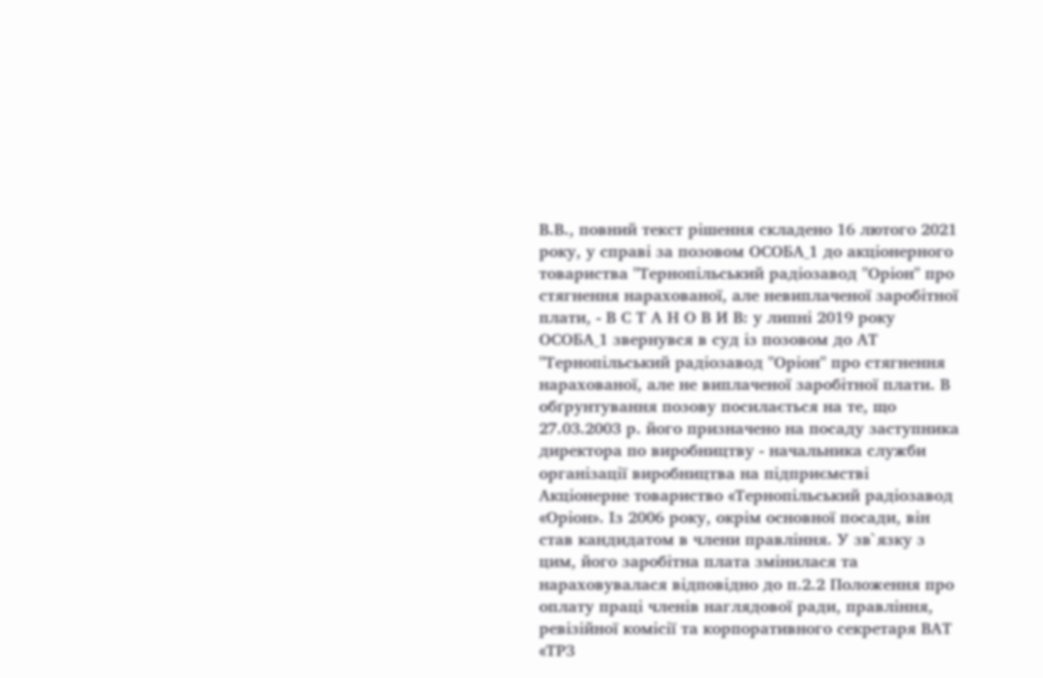В.В., повний текст рішення складено 16 лютого 2021 року, у справі за позовом ОСОБА_1 до акціонерного товариства "Тернопільський радіозавод "Оріон" про стягнення нарахованої, але невиплаченої заробітної плати, - В С Т А Н О В И В: у липні 2019 року ОСОБА_1 звернувся в суд із позовом до АТ "Тернопільський радіозавод "Оріон" про стягнення нарахованої, але не виплаченої заробітної плати. В обґрунтування позову посилається на те, що 27.03.2003 р. його призначено на посаду заступника директора по виробництву - начальника служби організації виробництва на підприємстві Акціонерне товариство «Тернопільський радіозавод «Оріон». Із 2006 року, окрім основної посади, він став кандидатом в члени правління. У зв`язку з цим, його заробітна плата змінилася та нараховувалася відповідно до п.2.2 Положення про оплату праці членів наглядової ради, правління, ревізійної комісії та корпоративного секретаря ВАТ «ТРЗ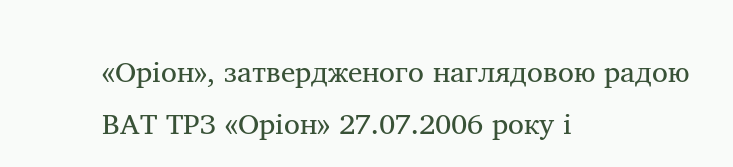«Оріон», затвердженого наглядовою радою ВАТ ТРЗ «Оріон» 27.07.2006 року і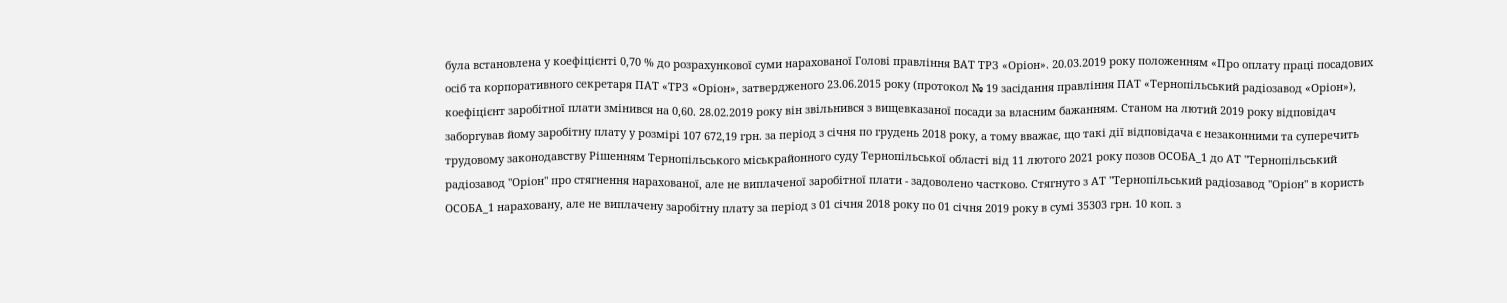була встановлена у коефіцієнті 0,70 % до розрахункової суми нарахованої Голові правління ВАТ ТРЗ «Оріон». 20.03.2019 року положенням «Про оплату праці посадових осіб та корпоративного секретаря ПАТ «ТРЗ «Оріон», затвердженого 23.06.2015 року (протокол № 19 засідання правління ПАТ «Тернопільський радіозавод «Оріон»), коефіцієнт заробітної плати змінився на 0,60. 28.02.2019 року він звільнився з вищевказаної посади за власним бажанням. Станом на лютий 2019 року відповідач заборгував йому заробітну плату у розмірі 107 672,19 грн. за період з січня по грудень 2018 року, а тому вважає, що такі дії відповідача є незаконними та суперечить трудовому законодавству Рішенням Тернопільського міськрайонного суду Тернопільської області від 11 лютого 2021 року позов ОСОБА_1 до АТ "Тернопільський радіозавод "Оріон" про стягнення нарахованої, але не виплаченої заробітної плати - задоволено частково. Стягнуто з АТ "Тернопільський радіозавод "Оріон" в користь ОСОБА_1 нараховану, але не виплачену заробітну плату за період з 01 січня 2018 року по 01 січня 2019 року в сумі 35303 грн. 10 коп. з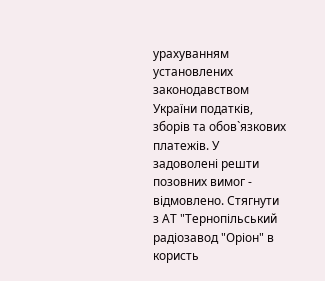урахуванням установлених законодавством України податків, зборів та обов`язкових платежів. У задоволені решти позовних вимог - відмовлено. Стягнути з АТ "Тернопільський радіозавод "Оріон" в користь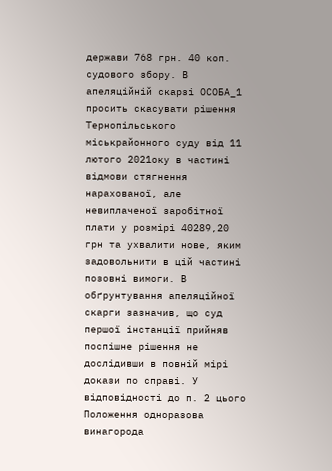держави 768 грн. 40 коп. судового збору. В апеляційній скарзі ОСОБА_1 просить скасувати рішення Тернопільського міськрайонного суду від 11 лютого 2021оку в частині відмови стягнення нарахованої, але невиплаченої заробітної плати у розмірі 40289,20 грн та ухвалити нове, яким задовольнити в цій частині позовні вимоги. В обґрунтування апеляційної скарги зазначив, що суд першої інстанції прийняв поспішне рішення не дослідивши в повній мірі докази по справі. У відповідності до п. 2 цього Положення одноразова винагорода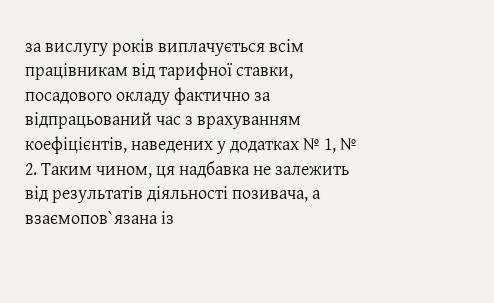за вислугу років виплачується всім працівникам від тарифної ставки, посадового окладу фактично за відпрацьований час з врахуванням коефіцієнтів, наведених у додатках № 1, №
2. Таким чином, ця надбавка не залежить від результатів діяльності позивача, а взаємопов`язана із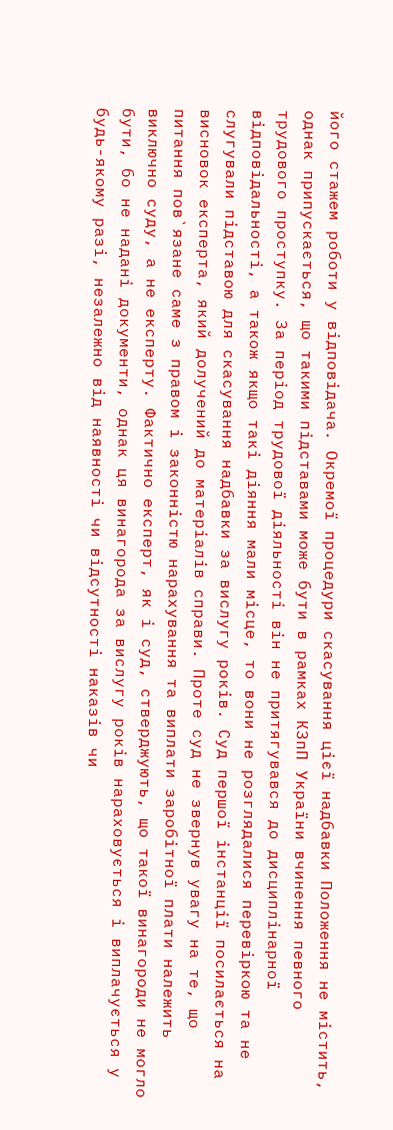його стажем роботи у відповідача. Окремої процедури скасування цієї надбавки Положення не містить, однак припускається, що такими підставами може бути в рамках КЗпП України вчинення певного трудового проступку. За період трудової діяльності він не притягувався до дисциплінарної відповідальності, а також якщо такі діяння мали місце, то вони не розглядалися перевіркою та не слугували підставою для скасування надбавки за вислугу років. Суд першої інстанції посилається на висновок експерта, який долучений до матеріалів справи. Проте суд не звернув увагу на те, що питання пов`язане саме з правом і законністю нарахування та виплати заробітної плати належить виключно суду, а не експерту. Фактично експерт, як і суд, стверджують, що такої винагороди не могло бути, бо не надані документи, однак ця винагорода за вислугу років нараховується і виплачується у будь-якому разі, незалежно від наявності чи відсутності наказів чи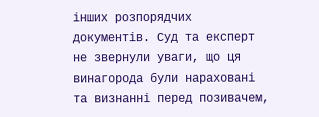інших розпорядчих документів. Суд та експерт не звернули уваги, що ця винагорода були нараховані та визнанні перед позивачем,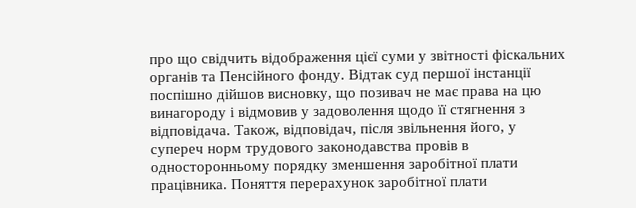про що свідчить відображення цієї суми у звітності фіскальних органів та Пенсійного фонду. Відтак суд першої інстанції поспішно дійшов висновку, що позивач не має права на цю винагороду і відмовив у задоволення щодо її стягнення з відповідача. Також, відповідач, після звільнення його, у супереч норм трудового законодавства провів в односторонньому порядку зменшення заробітної плати працівника. Поняття перерахунок заробітної плати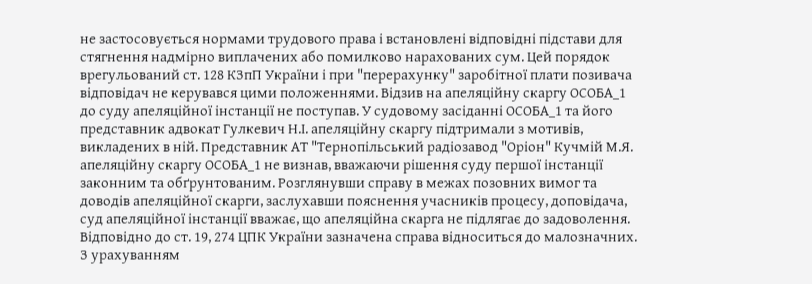не застосовується нормами трудового права і встановлені відповідні підстави для стягнення надмірно виплачених або помилково нарахованих сум. Цей порядок врегульований ст. 128 КЗпП України і при "перерахунку" заробітної плати позивача відповідач не керувався цими положеннями. Відзив на апеляційну скаргу ОСОБА_1 до суду апеляційної інстанції не поступав. У судовому засіданні ОСОБА_1 та його представник адвокат Гулкевич Н.І. апеляційну скаргу підтримали з мотивів, викладених в ній. Представник АТ "Тернопільський радіозавод "Оріон" Кучмій М.Я. апеляційну скаргу ОСОБА_1 не визнав, вважаючи рішення суду першої інстанції законним та обґрунтованим. Розглянувши справу в межах позовних вимог та доводів апеляційної скарги, заслухавши пояснення учасників процесу, доповідача, суд апеляційної інстанції вважає, що апеляційна скарга не підлягає до задоволення. Відповідно до ст. 19, 274 ЦПК України зазначена справа відноситься до малозначних. З урахуванням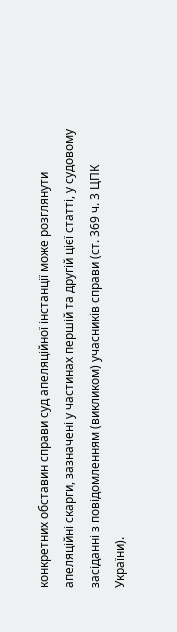конкретних обставин справи суд апеляційної інстанції може розглянути апеляційні скарги, зазначені у частинах першій та другій цієї статті, у судовому засіданні з повідомленням (викликом) учасників справи (ст. 369 ч. 3 ЦПК України).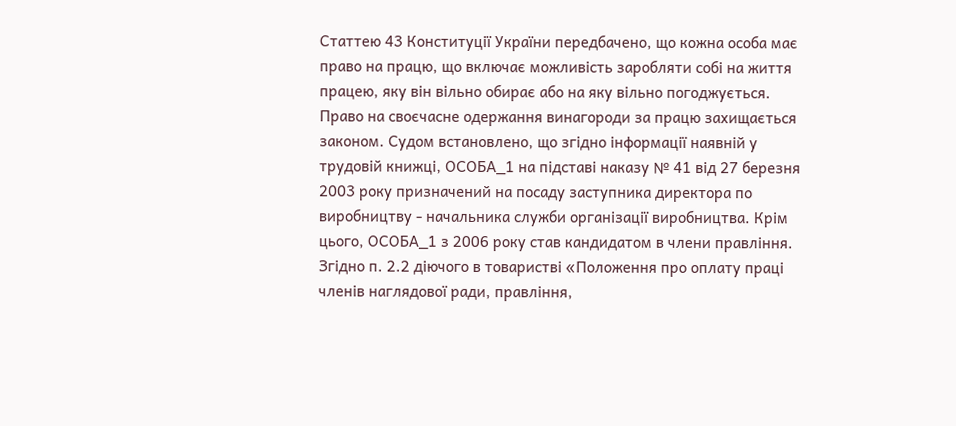Статтею 43 Конституції України передбачено, що кожна особа має право на працю, що включає можливість заробляти собі на життя працею, яку він вільно обирає або на яку вільно погоджується. Право на своєчасне одержання винагороди за працю захищається законом. Судом встановлено, що згідно інформації наявній у трудовій книжці, ОСОБА_1 на підставі наказу № 41 від 27 березня 2003 року призначений на посаду заступника директора по виробництву - начальника служби організації виробництва. Крім цього, ОСОБА_1 з 2006 року став кандидатом в члени правління. Згідно п. 2.2 діючого в товаристві «Положення про оплату праці членів наглядової ради, правління,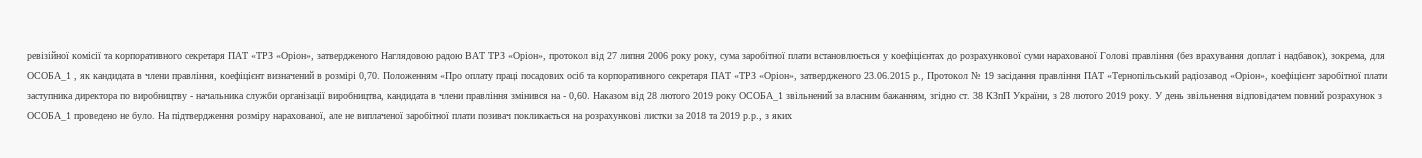ревізійної комісії та корпоративного секретаря ПАТ «ТРЗ «Оріон», затвердженого Наглядовою радою ВАТ ТРЗ «Оріон», протокол від 27 липня 2006 року року, сума заробітної плати встановлюється у коефіцієнтах до розрахункової суми нарахованої Голові правління (без врахування доплат і надбавок), зокрема, для ОСОБА_1 , як кандидата в члени правління, коефіцієнт визначений в розмірі 0,70. Положенням «Про оплату праці посадових осіб та корпоративного секретаря ПАТ «ТРЗ «Оріон», затвердженого 23.06.2015 р., Протокол № 19 засідання правління ПАТ «Тернопільський радіозавод «Оріон», коефіцієнт заробітної плати заступника директора по виробництву - начальника служби організації виробництва, кандидата в члени правління змінився на - 0,60. Наказом від 28 лютого 2019 року ОСОБА_1 звільнений за власним бажанням, згідно ст. 38 КЗпП України, з 28 лютого 2019 року. У день звільнення відповідачем повний розрахунок з ОСОБА_1 проведено не було. На підтвердження розміру нарахованої, але не виплаченої заробітної плати позивач покликається на розрахункові листки за 2018 та 2019 р.р., з яких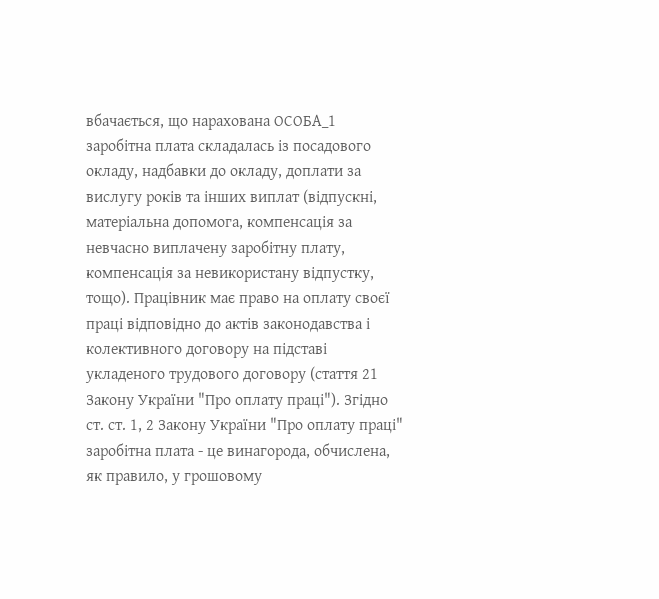вбачається, що нарахована ОСОБА_1 заробітна плата складалась із посадового окладу, надбавки до окладу, доплати за вислугу років та інших виплат (відпускні, матеріальна допомога, компенсація за невчасно виплачену заробітну плату, компенсація за невикористану відпустку, тощо). Працівник має право на оплату своєї праці відповідно до актів законодавства і колективного договору на підставі укладеного трудового договору (стаття 21 Закону України "Про оплату праці"). Згідно ст. ст. 1, 2 Закону України "Про оплату праці" заробітна плата - це винагорода, обчислена, як правило, у грошовому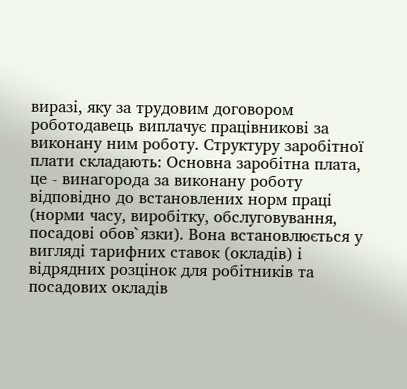виразі, яку за трудовим договором роботодавець виплачує працівникові за виконану ним роботу. Структуру заробітної плати складають: Основна заробітна плата, це - винагорода за виконану роботу відповідно до встановлених норм праці (норми часу, виробітку, обслуговування, посадові обов`язки). Вона встановлюється у вигляді тарифних ставок (окладів) і відрядних розцінок для робітників та посадових окладів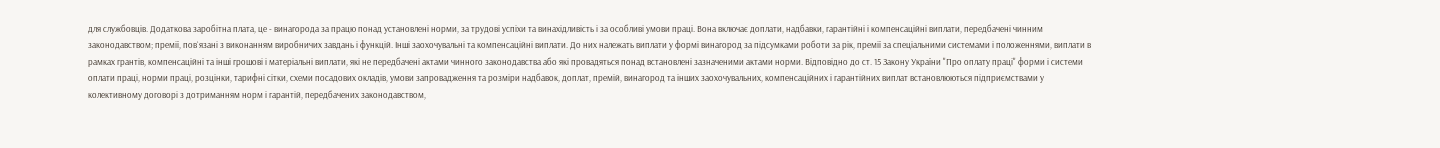для службовців. Додаткова заробітна плата, це - винагорода за працю понад установлені норми, за трудові успіхи та винахідливість і за особливі умови праці. Вона включає доплати, надбавки, гарантійні і компенсаційні виплати, передбачені чинним законодавством; премії, пов`язані з виконанням виробничих завдань і функцій. Інші заохочувальні та компенсаційні виплати. До них належать виплати у формі винагород за підсумками роботи за рік, премії за спеціальними системами і положеннями, виплати в рамках грантів, компенсаційні та інші грошові і матеріальні виплати, які не передбачені актами чинного законодавства або які провадяться понад встановлені зазначеними актами норми. Відповідно до ст. 15 Закону України "Про оплату праці" форми і системи оплати праці, норми праці, розцінки, тарифні сітки, схеми посадових окладів, умови запровадження та розміри надбавок, доплат, премій, винагород та інших заохочувальних, компенсаційних і гарантійних виплат встановлюються підприємствами у колективному договорі з дотриманням норм і гарантій, передбачених законодавством,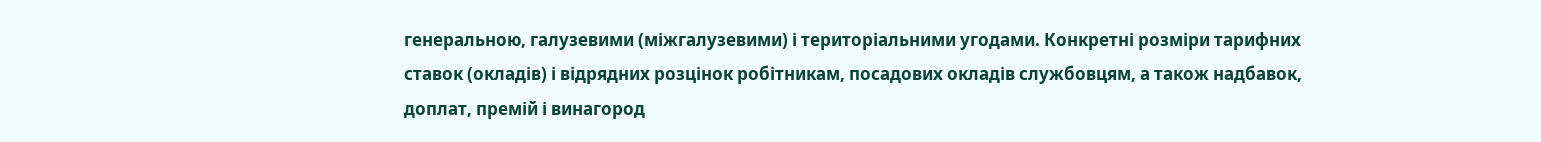генеральною, галузевими (міжгалузевими) і територіальними угодами. Конкретні розміри тарифних ставок (окладів) і відрядних розцінок робітникам, посадових окладів службовцям, а також надбавок, доплат, премій і винагород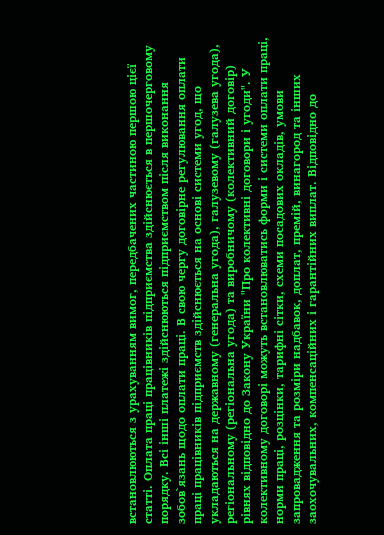встановлюються з урахуванням вимог, передбачених частиною першою цієї статті. Оплата праці працівників підприємства здійснюється в першочерговому порядку. Всі інші платежі здійснюються підприємством після виконання зобов`язань щодо оплати праці. В свою чергу договірне регулювання оплати праці працівників підприємств здійснюється на основі системи угод, що укладаються на державному (генеральна угода), галузевому (галузева угода), регіональному (регіональна угода) та виробничому (колективний договір) рівнях відповідно до Закону України "Про колективні договори і угоди". У колективному договорі можуть встановлюватись форми і системи оплати праці, норми праці, розцінки, тарифні сітки, схеми посадових окладів, умови запровадження та розміри надбавок, доплат, премій, винагород та інших заохочувальних, компенсаційних і гарантійних виплат. Відповідно до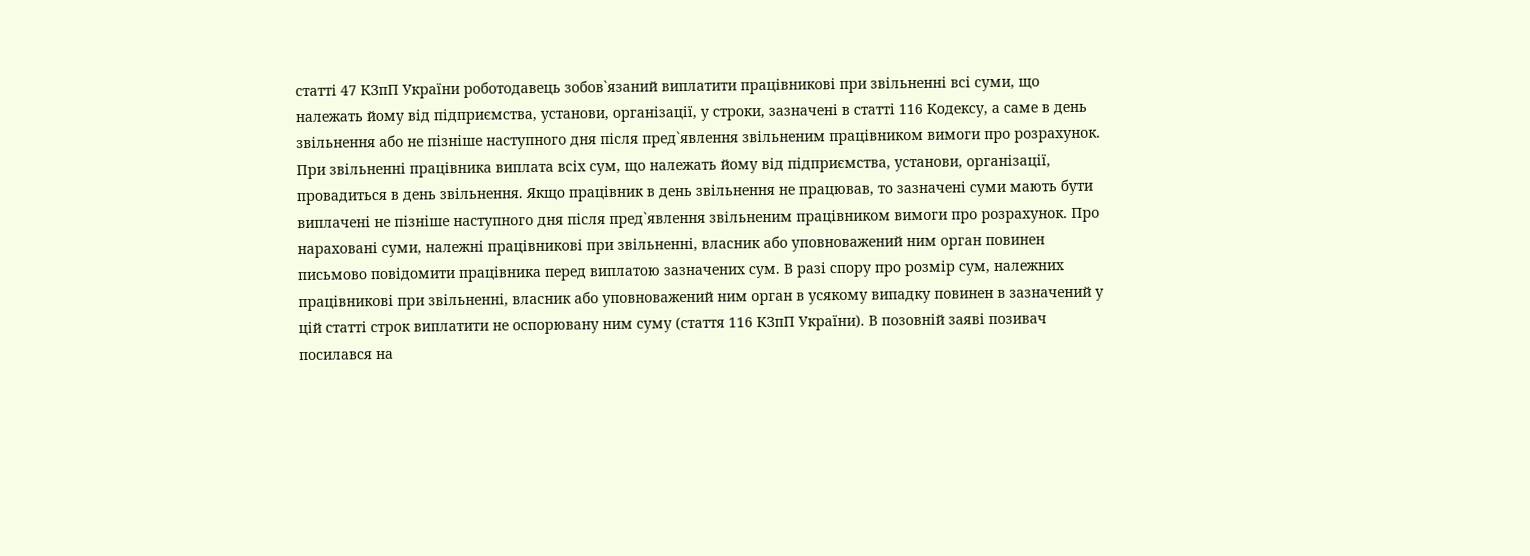статті 47 КЗпП України роботодавець зобов`язаний виплатити працівникові при звільненні всі суми, що належать йому від підприємства, установи, організації, у строки, зазначені в статті 116 Кодексу, а саме в день звільнення або не пізніше наступного дня після пред`явлення звільненим працівником вимоги про розрахунок. При звільненні працівника виплата всіх сум, що належать йому від підприємства, установи, організації, провадиться в день звільнення. Якщо працівник в день звільнення не працював, то зазначені суми мають бути виплачені не пізніше наступного дня після пред`явлення звільненим працівником вимоги про розрахунок. Про нараховані суми, належні працівникові при звільненні, власник або уповноважений ним орган повинен письмово повідомити працівника перед виплатою зазначених сум. В разі спору про розмір сум, належних працівникові при звільненні, власник або уповноважений ним орган в усякому випадку повинен в зазначений у цій статті строк виплатити не оспорювану ним суму (стаття 116 КЗпП України). В позовній заяві позивач посилався на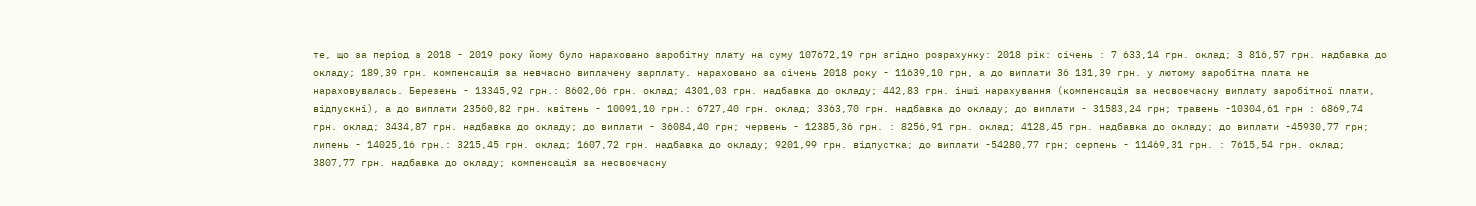те, що за період з 2018 - 2019 року йому було нараховано заробітну плату на суму 107672,19 грн згідно розрахунку: 2018 рік: січень : 7 633,14 грн. оклад; 3 816,57 грн. надбавка до окладу; 189,39 грн. компенсація за невчасно виплачену зарплату. нараховано за січень 2018 року - 11639,10 грн, а до виплати 36 131,39 грн. у лютому заробітна плата не нараховувалась. Березень - 13345,92 грн.: 8602,06 грн. оклад; 4301,03 грн. надбавка до окладу; 442,83 грн. інші нарахування (компенсація за несвоєчасну виплату заробітної плати, відпускні), а до виплати 23560,82 грн. квітень - 10091,10 грн.: 6727,40 грн. оклад; 3363,70 грн. надбавка до окладу; до виплати - 31583,24 грн; травень -10304,61 грн : 6869,74 грн. оклад; 3434,87 грн. надбавка до окладу; до виплати - 36084,40 грн; червень - 12385,36 грн. : 8256,91 грн. оклад; 4128,45 грн. надбавка до окладу; до виплати -45930,77 грн; липень - 14025,16 грн.: 3215,45 грн. оклад; 1607,72 грн. надбавка до окладу; 9201,99 грн. відпустка; до виплати -54280,77 грн; серпень - 11469,31 грн. : 7615,54 грн. оклад; 3807,77 грн. надбавка до окладу; компенсація за несвоєчасну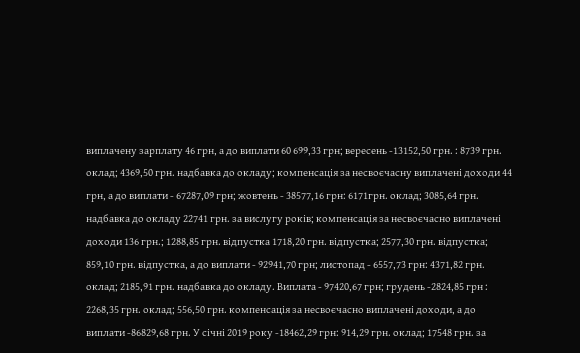виплачену зарплату 46 грн, а до виплати 60 699,33 грн; вересень -13152,50 грн. : 8739 грн. оклад; 4369,50 грн. надбавка до окладу; компенсація за несвоєчасну виплачені доходи 44 грн, а до виплати - 67287,09 грн; жовтень - 38577,16 грн: 6171грн. оклад; 3085,64 грн. надбавка до окладу 22741 грн. за вислугу років; компенсація за несвоєчасно виплачені доходи 136 грн.; 1288,85 грн. відпустка 1718,20 грн. відпустка; 2577,30 грн. відпустка; 859,10 грн. відпустка, а до виплати - 92941,70 грн; листопад - 6557,73 грн: 4371,82 грн. оклад; 2185,91 грн. надбавка до окладу. Виплата - 97420,67 грн; грудень -2824,85 грн : 2268,35 грн. оклад; 556,50 грн. компенсація за несвоєчасно виплачені доходи, а до виплати -86829,68 грн. У січні 2019 року -18462,29 грн: 914,29 грн. оклад; 17548 грн. за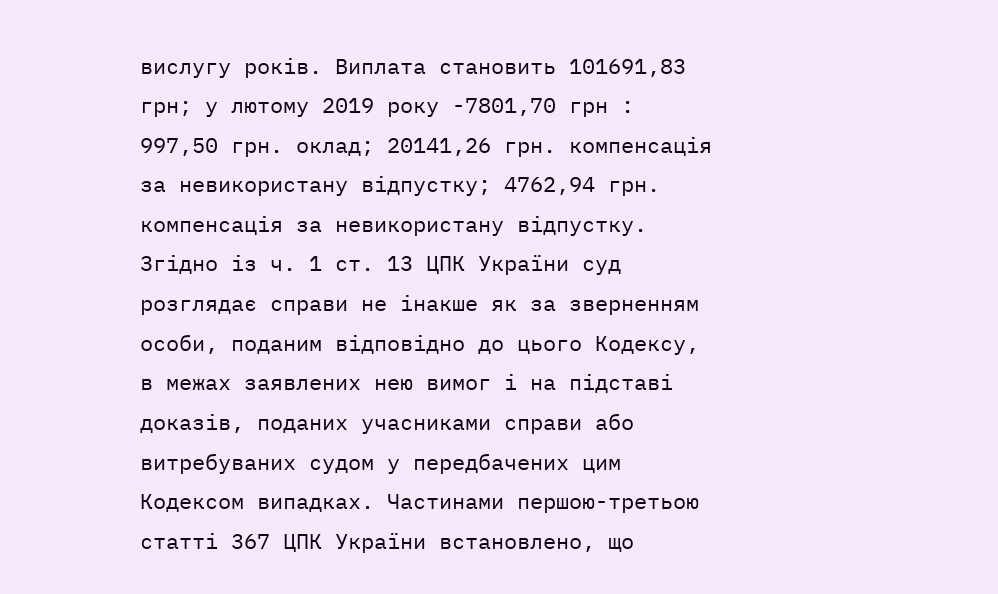вислугу років. Виплата становить 101691,83 грн; у лютому 2019 року -7801,70 грн : 997,50 грн. оклад; 20141,26 грн. компенсація за невикористану відпустку; 4762,94 грн. компенсація за невикористану відпустку. Згідно із ч. 1 ст. 13 ЦПК України суд розглядає справи не інакше як за зверненням особи, поданим відповідно до цього Кодексу, в межах заявлених нею вимог і на підставі доказів, поданих учасниками справи або витребуваних судом у передбачених цим Кодексом випадках. Частинами першою-третьою статті 367 ЦПК України встановлено, що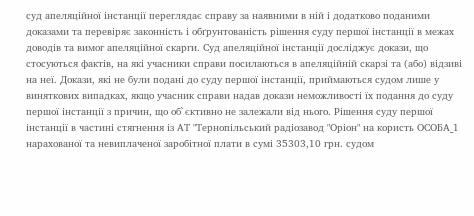суд апеляційної інстанції переглядає справу за наявними в ній і додатково поданими доказами та перевіряє законність і обґрунтованість рішення суду першої інстанції в межах доводів та вимог апеляційної скарги. Суд апеляційної інстанції досліджує докази, що стосуються фактів, на які учасники справи посилаються в апеляційній скарзі та (або) відзиві на неї. Докази, які не були подані до суду першої інстанції, приймаються судом лише у виняткових випадках, якщо учасник справи надав докази неможливості їх подання до суду першої інстанції з причин, що об`єктивно не залежали від нього. Рішення суду першої інстанції в частині стягнення із АТ "Тернопільський радіозавод "Оріон" на користь ОСОБА_1 нарахованої та невиплаченої заробітної плати в сумі 35303,10 грн. судом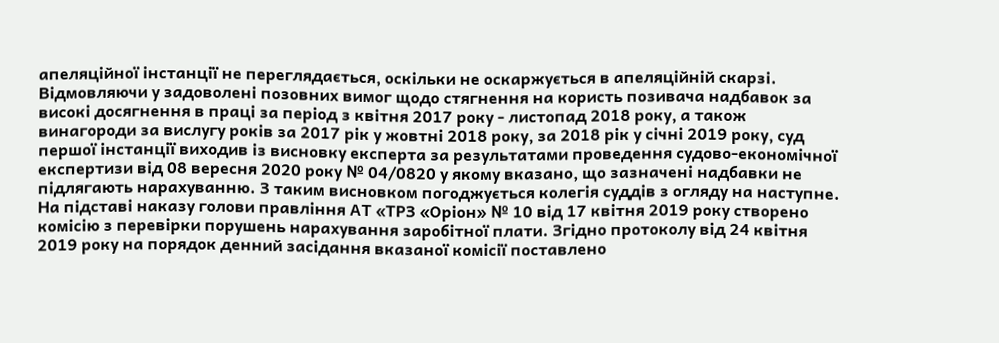апеляційної інстанції не переглядається, оскільки не оскаржується в апеляційній скарзі. Відмовляючи у задоволені позовних вимог щодо стягнення на користь позивача надбавок за високі досягнення в праці за період з квітня 2017 року - листопад 2018 року, а також винагороди за вислугу років за 2017 рік у жовтні 2018 року, за 2018 рік у січні 2019 року, суд першої інстанції виходив із висновку експерта за результатами проведення судово-економічної експертизи від 08 вересня 2020 року № 04/0820 у якому вказано, що зазначені надбавки не підлягають нарахуванню. З таким висновком погоджується колегія суддів з огляду на наступне. На підставі наказу голови правління АТ «ТРЗ «Оріон» № 10 від 17 квітня 2019 року створено комісію з перевірки порушень нарахування заробітної плати. Згідно протоколу від 24 квітня 2019 року на порядок денний засідання вказаної комісії поставлено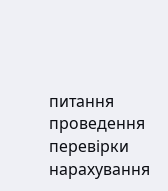питання проведення перевірки нарахування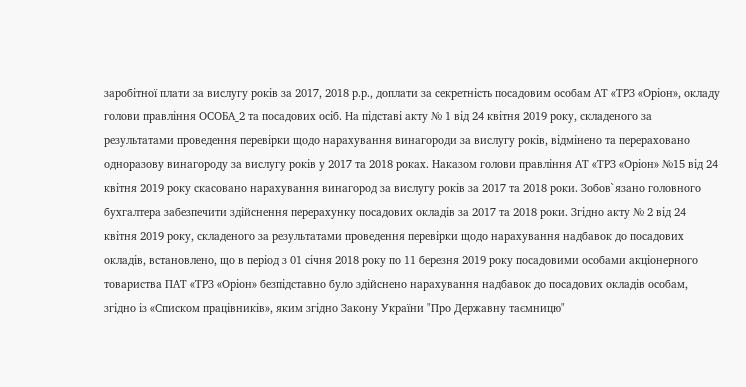заробітної плати за вислугу років за 2017, 2018 р.р., доплати за секретність посадовим особам АТ «ТРЗ «Оріон», окладу голови правління ОСОБА_2 та посадових осіб. На підставі акту № 1 від 24 квітня 2019 року, складеного за результатами проведення перевірки щодо нарахування винагороди за вислугу років, відмінено та перераховано одноразову винагороду за вислугу років у 2017 та 2018 роках. Наказом голови правління АТ «ТРЗ «Оріон» №15 від 24 квітня 2019 року скасовано нарахування винагород за вислугу років за 2017 та 2018 роки. Зобов`язано головного бухгалтера забезпечити здійснення перерахунку посадових окладів за 2017 та 2018 роки. Згідно акту № 2 від 24 квітня 2019 року, складеного за результатами проведення перевірки щодо нарахування надбавок до посадових окладів, встановлено, що в період з 01 січня 2018 року по 11 березня 2019 року посадовими особами акціонерного товариства ПАТ «ТРЗ «Оріон» безпідставно було здійснено нарахування надбавок до посадових окладів особам, згідно із «Списком працівників», яким згідно Закону України "Про Державну таємницю"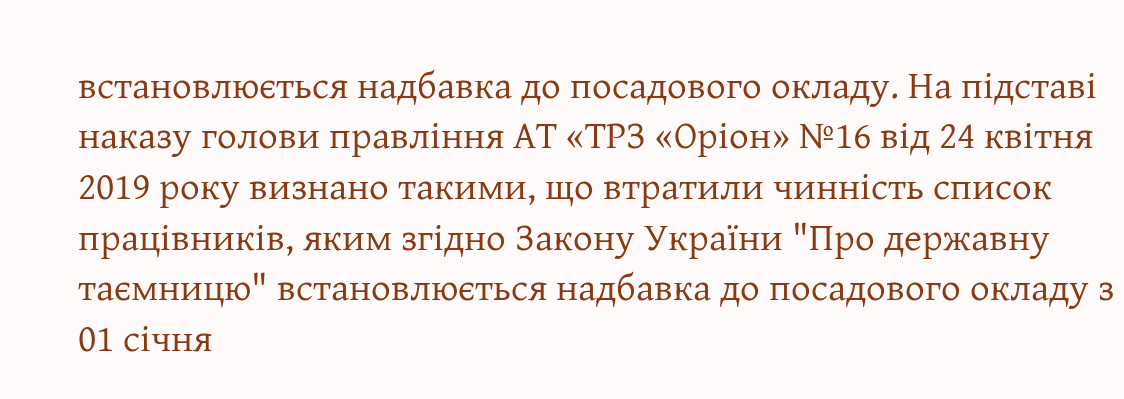встановлюється надбавка до посадового окладу. На підставі наказу голови правління АТ «ТРЗ «Оріон» №16 від 24 квітня 2019 року визнано такими, що втратили чинність список працівників, яким згідно Закону України "Про державну таємницю" встановлюється надбавка до посадового окладу з 01 січня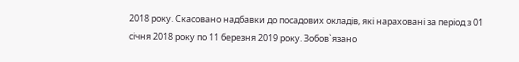2018 року. Скасовано надбавки до посадових окладів, які нараховані за період з 01 січня 2018 року по 11 березня 2019 року. Зобов`язано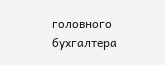головного бухгалтера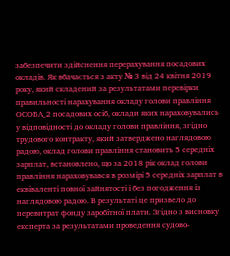забезпечити здійснення перерахування посадових окладів. Як вбачається з акту № 3 від 24 квітня 2019 року, який складений за результатами перевірки правильності нарахування окладу голови правління ОСОБА_2 посадових осіб, оклади яких нараховувались у відповідності до окладу голови правління, згідно трудового контракту, який затверджено наглядовою радою, оклад голови правління становить 5 середніх зарплат, встановлено, що за 2018 рік оклад голови правління нараховувався в розмірі 5 середніх зарплат в еквіваленті повної зайнятості і без погодження із наглядовою радою. В результаті це призвело до перевитрат фонду заробітної плати. Згідно з висновку експерта за результатами проведення судово-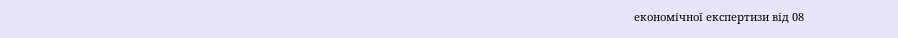економічної експертизи від 08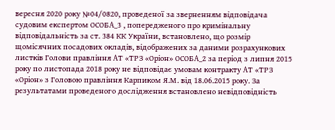вересня 2020 року №04/0820, проведеної за зверненням відповідача судовим експертом ОСОБА_3 , попередженого про кримінальну відповідальність за ст. 384 КК України, встановлено, що розмір щомісячних посадових окладів, відображених за даними розрахункових листків Голови правління АТ «ТРЗ «Оріон» ОСОБА_2 за період з липня 2015 року по листопада 2018 року не відповідає умовам контракту АТ «ТРЗ «Оріон» з Головою правління Карпиком Я.М. від 18.06.2015 року. За результатами проведеного дослідження встановлено невідповідність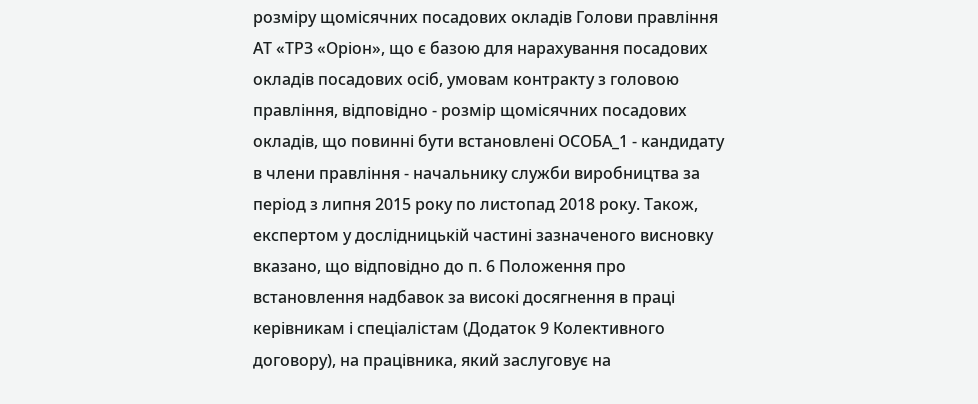розміру щомісячних посадових окладів Голови правління АТ «ТРЗ «Оріон», що є базою для нарахування посадових окладів посадових осіб, умовам контракту з головою правління, відповідно - розмір щомісячних посадових окладів, що повинні бути встановлені ОСОБА_1 - кандидату в члени правління - начальнику служби виробництва за період з липня 2015 року по листопад 2018 року. Також, експертом у дослідницькій частині зазначеного висновку вказано, що відповідно до п. 6 Положення про встановлення надбавок за високі досягнення в праці керівникам і спеціалістам (Додаток 9 Колективного договору), на працівника, який заслуговує на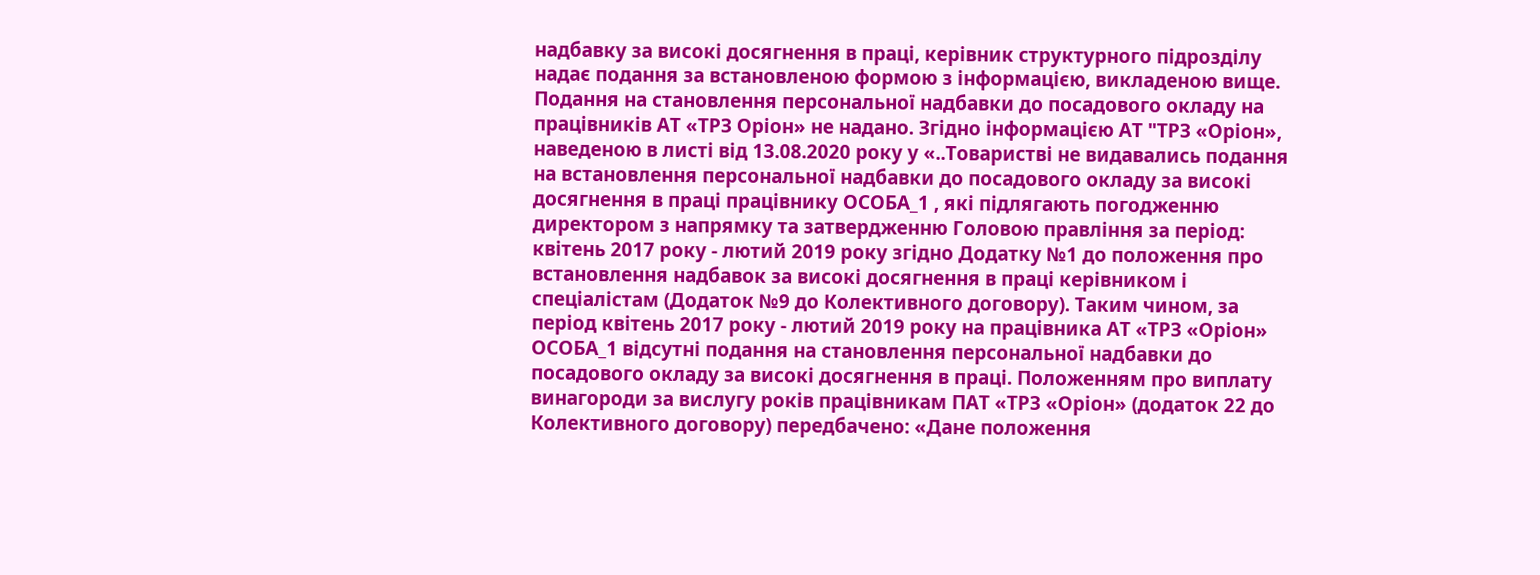надбавку за високі досягнення в праці, керівник структурного підрозділу надає подання за встановленою формою з інформацією, викладеною вище. Подання на становлення персональної надбавки до посадового окладу на працівників АТ «ТРЗ Оріон» не надано. Згідно інформацією АТ "ТРЗ «Оріон», наведеною в листі від 13.08.2020 року у «..Товаристві не видавались подання на встановлення персональної надбавки до посадового окладу за високі досягнення в праці працівнику ОСОБА_1 , які підлягають погодженню директором з напрямку та затвердженню Головою правління за період: квітень 2017 року - лютий 2019 року згідно Додатку №1 до положення про встановлення надбавок за високі досягнення в праці керівником і спеціалістам (Додаток №9 до Колективного договору). Таким чином, за період квітень 2017 року - лютий 2019 року на працівника АТ «ТРЗ «Оріон» ОСОБА_1 відсутні подання на становлення персональної надбавки до посадового окладу за високі досягнення в праці. Положенням про виплату винагороди за вислугу років працівникам ПАТ «ТРЗ «Оріон» (додаток 22 до Колективного договору) передбачено: «Дане положення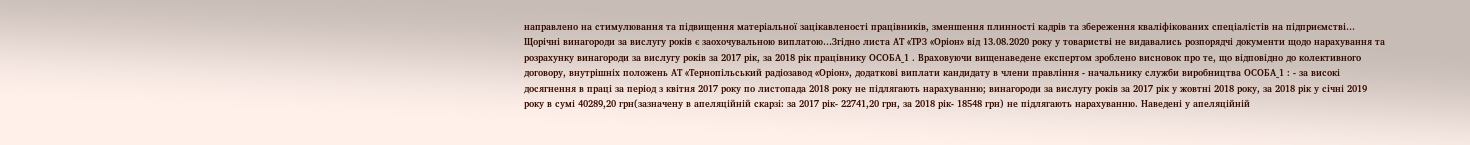направлено на стимулювання та підвищення матеріальної зацікавленості працівників, зменшення плинності кадрів та збереження кваліфікованих спеціалістів на підприємстві… Щорічні винагороди за вислугу років є заохочувальною виплатою…Згідно листа АТ «ТРЗ «Оріон» від 13.08.2020 року у товаристві не видавались розпорядчі документи щодо нарахування та розрахунку винагороди за вислугу років за 2017 рік, за 2018 рік працівнику ОСОБА_1 . Враховуючи вищенаведене експертом зроблено висновок про те, що відповідно до колективного договору, внутрішніх положень АТ «Тернопільський радіозавод «Оріон», додаткові виплати кандидату в члени правління - начальнику служби виробництва ОСОБА_1 : - за високі досягнення в праці за період з квітня 2017 року по листопада 2018 року не підлягають нарахуванню; винагороди за вислугу років за 2017 рік у жовтні 2018 року, за 2018 рік у січні 2019 року в сумі 40289,20 грн(зазначену в апеляційній скарзі: за 2017 рік- 22741,20 грн, за 2018 рік- 18548 грн) не підлягають нарахуванню. Наведені у апеляційній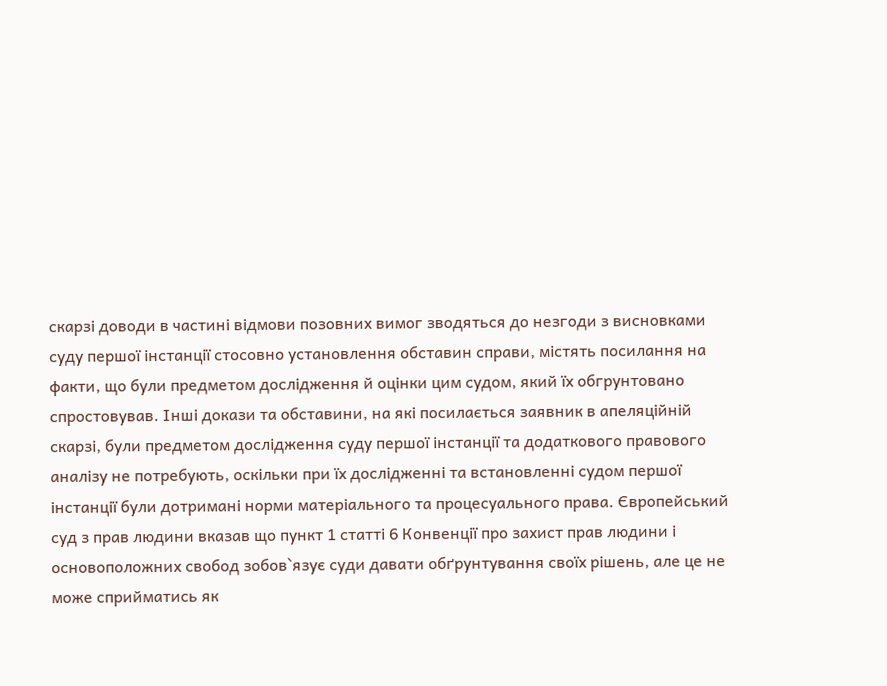скарзі доводи в частині відмови позовних вимог зводяться до незгоди з висновками суду першої інстанції стосовно установлення обставин справи, містять посилання на факти, що були предметом дослідження й оцінки цим судом, який їх обгрунтовано спростовував. Інші докази та обставини, на які посилається заявник в апеляційній скарзі, були предметом дослідження суду першої інстанції та додаткового правового аналізу не потребують, оскільки при їх дослідженні та встановленні судом першої інстанції були дотримані норми матеріального та процесуального права. Європейський суд з прав людини вказав що пункт 1 статті 6 Конвенції про захист прав людини і основоположних свобод зобов`язує суди давати обґрунтування своїх рішень, але це не може сприйматись як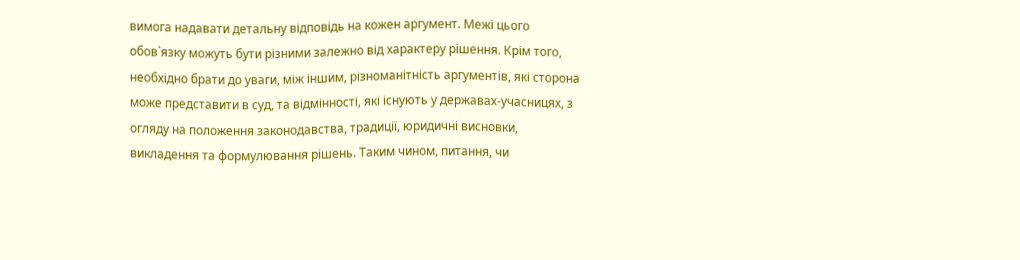вимога надавати детальну відповідь на кожен аргумент. Межі цього обов`язку можуть бути різними залежно від характеру рішення. Крім того, необхідно брати до уваги, між іншим, різноманітність аргументів, які сторона може представити в суд, та відмінності, які існують у державах-учасницях, з огляду на положення законодавства, традиції, юридичні висновки, викладення та формулювання рішень. Таким чином, питання, чи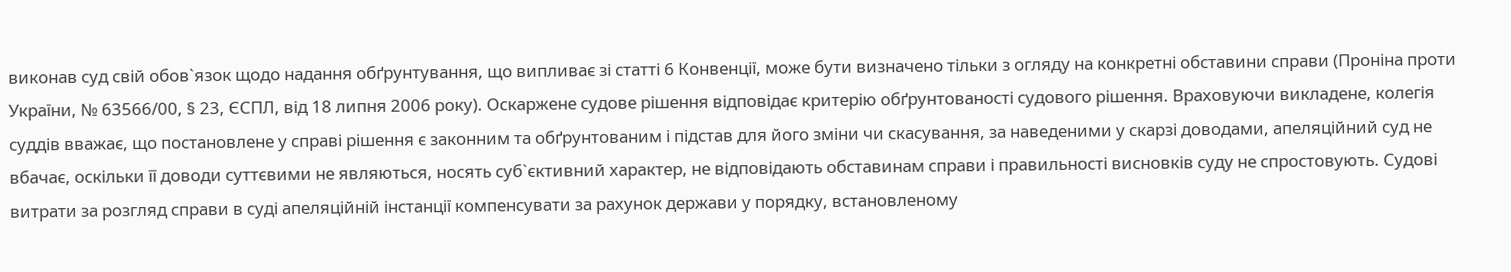виконав суд свій обов`язок щодо надання обґрунтування, що випливає зі статті 6 Конвенції, може бути визначено тільки з огляду на конкретні обставини справи (Проніна проти України, № 63566/00, § 23, ЄСПЛ, від 18 липня 2006 року). Оскаржене судове рішення відповідає критерію обґрунтованості судового рішення. Враховуючи викладене, колегія суддів вважає, що постановлене у справі рішення є законним та обґрунтованим і підстав для його зміни чи скасування, за наведеними у скарзі доводами, апеляційний суд не вбачає, оскільки її доводи суттєвими не являються, носять суб`єктивний характер, не відповідають обставинам справи і правильності висновків суду не спростовують. Судові витрати за розгляд справи в суді апеляційній інстанції компенсувати за рахунок держави у порядку, встановленому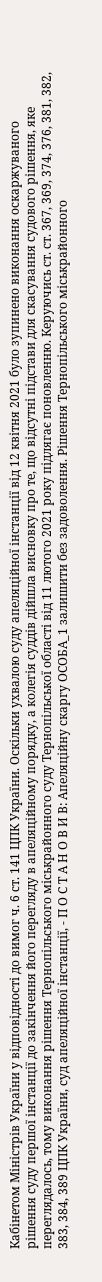Кабінетом Міністрів України у відповідності до вимог ч. 6 ст. 141 ЦПК України. Оскільки ухвалою суду апеляційної інстанції від 12 квітня 2021 було зупинено виконання оскаржуваного рішення суду першої інстанції до закінчення його перегляду в апеляційному порядку, а колегія суддів дійшла висновку про те, що відсутні підстави для скасування судового рішення, яке переглядалось, тому виконання рішення Тернопільського міськрайонного суду Тернопільської області від 11 лютого 2021 року підлягає поновленню. Керуючись ст. ст. 367, 369, 374, 376, 381, 382, 383, 384, 389 ЦПК України, суд апеляційної інстанції, - П О С Т А Н О В И В: Апеляційну скаргу ОСОБА_1 залишити без задоволення. Рішення Тернопільського міськрайонного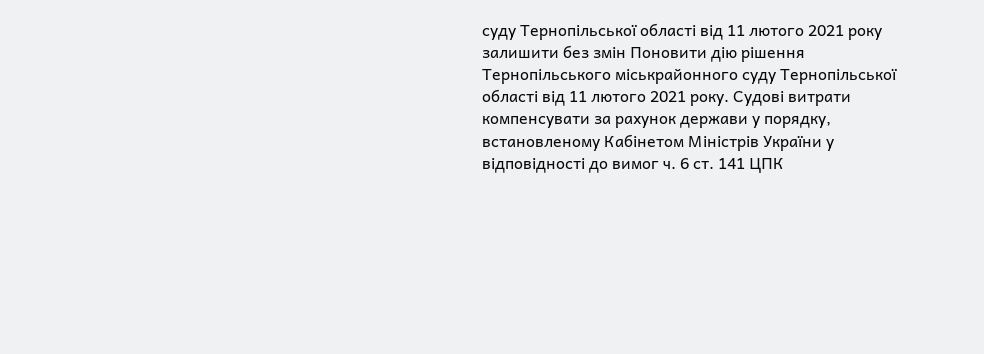суду Тернопільської області від 11 лютого 2021 року залишити без змін Поновити дію рішення Тернопільського міськрайонного суду Тернопільської області від 11 лютого 2021 року. Судові витрати компенсувати за рахунок держави у порядку, встановленому Кабінетом Міністрів України у відповідності до вимог ч. 6 ст. 141 ЦПК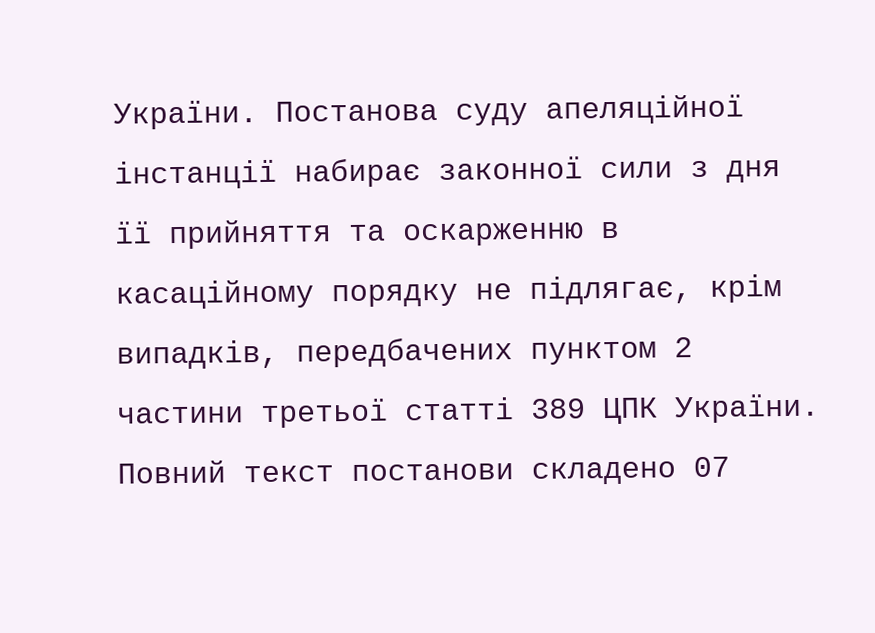України. Постанова суду апеляційної інстанції набирає законної сили з дня її прийняття та оскарженню в касаційному порядку не підлягає, крім випадків, передбачених пунктом 2 частини третьої статті 389 ЦПК України. Повний текст постанови складено 07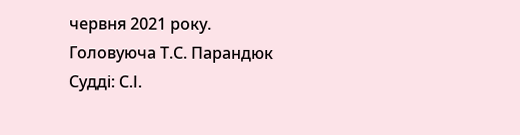червня 2021 року. Головуюча Т.С. Парандюк Судді: С.І.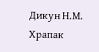Дикун Н.М. Храпак